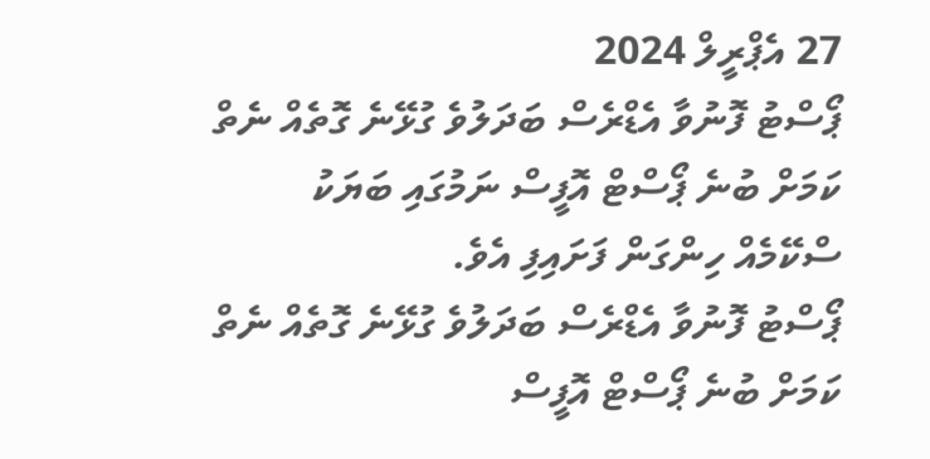27 އެޕްރީލް 2024
ޕޯސްޓު ފޮނުވާ އެޑްރެސް ބަދަލުވެ ގުޅޭނެ ގޮތެއް ނެތް ކަމަށް ބުނެ ޕޯސްޓް އޮފީސް ނަމުގައި ބަޔަކު ސްކޭމެއް ހިންގަން ފަށައިފި އެވެ.
ޕޯސްޓު ފޮނުވާ އެޑްރެސް ބަދަލުވެ ގުޅޭނެ ގޮތެއް ނެތް ކަމަށް ބުނެ ޕޯސްޓް އޮފީސް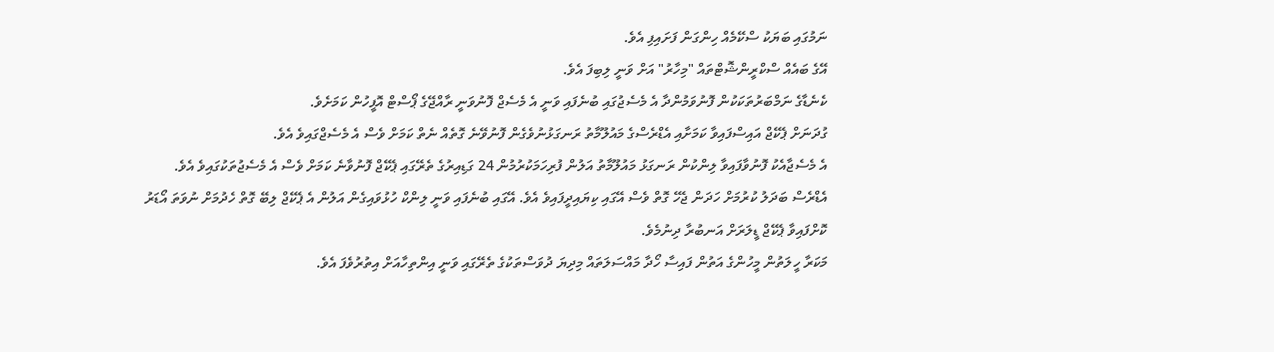ނަމުގައި ބަޔަކު ސްކޭމެއް ހިންގަން ފަށައިފި އެވެ.
އޭގެ ބައެއް ސްކްރީންޝޮޓްތައް "މިހާރު" އަށް ވަނީ ލިބިފަ އެވެ.
ކެނެޑާގެ ނަމްބަރުތަކަކުން ފޮނުވަމުންދާ އެ މެސެޖުގައި ބުނެފައި ވަނީ އެ މެސެޖް ފޮނުވަނީ ރާއްޖޭގެ ޕޯސްޓް އޮފީހުން ކަމަށެވެ.
ގުދަނަށް ޕެކޭޖް އައިސްފައިވާ ކަމަށާއި އެޑްރެސްގެ މައުލޫމާތު ރަނގަޅުނުވެގެން ފޮނުވޭނެ ގޮތެއް ނެތް ކަމަށް ވެސް އެ މެސެޖްގައިވެ އެވެ.
އެ މެސެޖާއެކު ފޮނުވާފައިވާ ލިންކުން ރަނގަޅު މައުލޫމާތު އަލުން ފުރިހަމަކުރުމުން 24 ގަޑިއިރުގެ ތެރޭގައި ޕެކޭޖް ފޮނުވާނެ ކަމަށް ވެސް އެ މެސެޖުތަކުގައިވެ އެވެ.
އެޑްރެސް ބަދަލު ކުރުމަށް ހަދަން ޖެހޭ ގޮތް ވެސް އޭގައި ކިޔައިދީފައިވެ އެވެ. އޭގައި ބުނެފައި ވަނީ ލިންކް ހުޅުވައިގެން އަލުން އެ ޕެކޭޖް ލިބޭ ގޮތް ހެދުމަށް ނުވަތަ އޯޑަރު ކޮށްފައިވާ ޕެކޭޖް ޑީލަރަށް އަނބުރާ ދިނުމެވެ.
މަކަރާ ހީލަތުން މީހުންގެ އަތުން ފައިސާ ހޯދާ މައްސަލަތައް މިދިޔަ ދުވަސްތަކުގެ ތެރޭގައި ވަނީ އިންތިހާއަށް އިތުރުވެފަ އެވެ.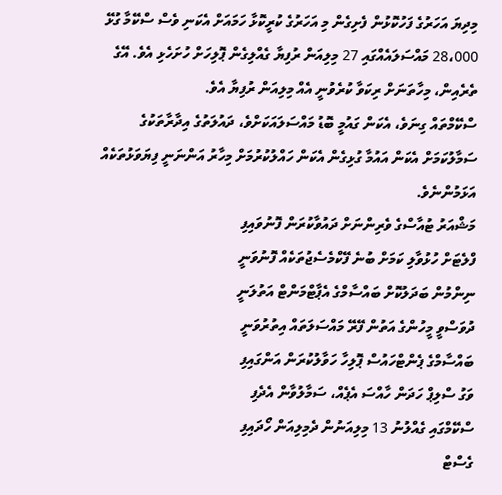މިދިޔަ އަހަރުގެ ފަހުކޮޅުން ފެށިގެން މި އަހަރުގެ ކުރީކޮޅާ ހަމައަށް އެކަނި ވެސް ސްކޭމާ ގުޅޭ 28،000 މައްސަލައެއްގައި 27 މިލިއަން ރުފިޔާ ގެއްލިގެން ޕޮލިހަށް ހުށަހެޅި އެވެ. އޭގެ ތެރެއިން، މިހާތަނަށް ރިކަވާ ކުރެވުނީ އެއް މިލިއަން ރުފިޔާ އެވެ.
ސްކޭމްތައް ގިނަވެ، އެކަން ގައުމީ ބޮޑު މައްސަލައަކަށްވެ، ދައުލަތުގެ އިދާރާތަކުގެ ސަމާލުކަމަށް އެކަން އައުމާ ގުޅިގެން އެކަން ހައްލުކުރުމަށް މިހާރު އަންނަނީ ފިޔަވަޅުތަކެއް އަޅަމުންނެވެ.
މަޝްއަރު ޓުއާސްގެ ވެރިންނަށް ދައުވާކުރަން ފޮނުވައިފި
ފްލެޓަށް ހުޅުވާލި ކަމަށް ބުނެ ފޭކްމެސެޖުތަކެއް ފޮނުވަނީ
ނިންމުން ބަދަލުކޮށް ބައްސާމްގެ އެޕާޓްމަންޓް އަތުލަނީ
ދުވަސްވީ މީހުންގެ އަތުން ފޭރޭ މައްސަލަތައް އިތުރުވަނީ
ބައްސާމްގެ ޕެންޓްހައުސް ޕޮލިހާ ހަވާލުކުރަން އަންގައިފި
ވަގު ސްލިޕް ހަދަން ހާއްސަ އެޕެއް، ސަމާލުވާން އެދެފި
ސްކޭމްގައި ގެއްލުނު 13 މިލިއަނުން ދެމިލިއަން ހޯދައިފި
ގެސްޓް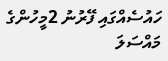ހައުސެއްގައި ފޭރުނު 2މީހުންގެ މައްސަލަ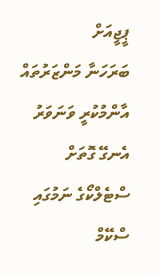ޕީޖީއަށް
ބަރަހަނާ މަންޒަރުތައް އާންމުކުރީ ވަނަވަރު އެނގޭ ގޮތަށް
ސްޓެލްކޯގެ ނަމުގައި ސްކޭމް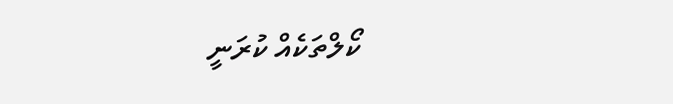ކޯލްތަކެއް ކުރަނީ